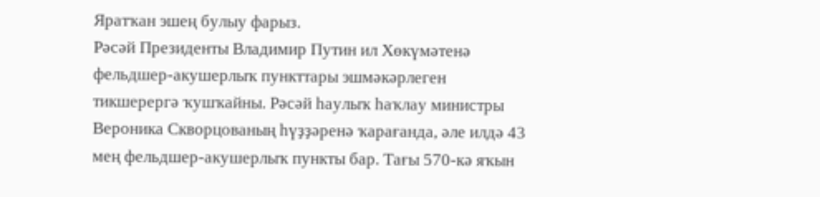Яратҡан эшең булыу фарыз.
Рәсәй Президенты Владимир Путин ил Хөкүмәтенә фельдшер-акушерлыҡ пункттары эшмәкәрлеген тикшерергә ҡушҡайны. Рәсәй һаулыҡ һаҡлау министры Вероника Скворцованың һүҙҙәренә ҡарағанда, әле илдә 43 мең фельдшер-акушерлыҡ пункты бар. Тағы 570-кә яҡын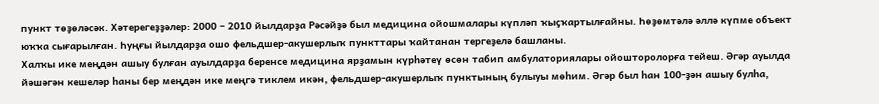пункт төҙөләсәк. Хәтерегеҙҙәлер: 2000 – 2010 йылдарҙа Рәсәйҙә был медицина ойошмалары күпләп ҡыҫҡартылғайны. Һөҙөмтәлә әллә күпме объект юҡҡа сығарылған. Һуңғы йылдарҙа ошо фельдшер-акушерлыҡ пункттары ҡайтанан тергеҙелә башланы.
Халҡы ике меңдән ашыу булған ауылдарҙа беренсе медицина ярҙамын күрһәтеү өсөн табип амбулаториялары ойошторолорға тейеш. Әгәр ауылда йәшәгән кешеләр һаны бер меңдән ике меңгә тиклем икән, фельдшер-акушерлыҡ пунктының булыуы мөһим. Әгәр был һан 100-ҙән ашыу булһа,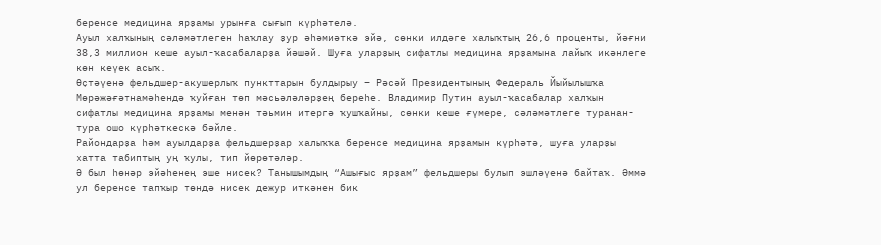беренсе медицина ярҙамы урынға сығып күрһәтелә.
Ауыл халҡының сәләмәтлеген һаҡлау ҙур әһәмиәткә эйә, сөнки илдәге халыҡтың 26,6 проценты, йәғни 38,3 миллион кеше ауыл-ҡасабаларҙа йәшәй. Шуға уларҙың сифатлы медицина ярҙамына лайыҡ икәнлеге көн кеүек асыҡ.
Өҫтәүенә фельдшер-акушерлыҡ пункттарын булдырыу – Рәсәй Президентының Федераль Йыйылышҡа Мөрәжәғәтнамәһендә ҡуйған төп мәсьәләләрҙең береһе. Владимир Путин ауыл-ҡасабалар халҡын сифатлы медицина ярҙамы менән тәьмин итергә ҡушҡайны, сөнки кеше ғүмере, сәләмәтлеге туранан-тура ошо күрһәткескә бәйле.
Райондарҙа һәм ауылдарҙа фельдшерҙар халыҡҡа беренсе медицина ярҙамын күрһәтә, шуға уларҙы хатта табиптың уң ҡулы, тип йөрөтәләр.
Ә был һөнәр эйәһенең эше нисек? Танышымдың “Ашығыс ярҙам” фельдшеры булып эшләүенә байтаҡ. Әммә ул беренсе тапҡыр төндә нисек дежур иткәнен бик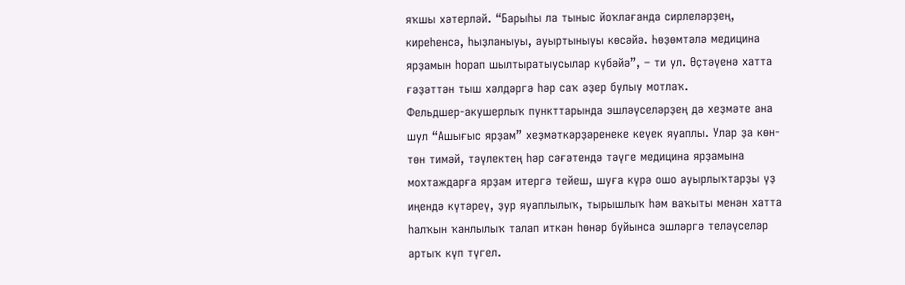яҡшы хәтерләй. “Барыһы ла тыныс йоҡлағанда сирлеләрҙең, киреһенсә, һыҙланыуы, ауыртыныуы көсәйә. Һөҙөмтәлә медицина ярҙамын һорап шылтыратыусылар күбәйә”, – ти ул. Өҫтәүенә хатта ғәҙәттән тыш хәлдәргә һәр саҡ әҙер булыу мотлаҡ.
Фельдшер-акушерлыҡ пункттарында эшләүселәрҙең дә хеҙмәте ана шул “Ашығыс ярҙам” хеҙмәткәрҙәренеке кеүек яуаплы. Улар ҙа көн-төн тимәй, тәүлектең һәр сәғәтендә тәүге медицина ярҙамына мохтаждарға ярҙам итергә тейеш, шуға күрә ошо ауырлыҡтарҙы үҙ иңендә күтәреү, ҙур яуаплылыҡ, тырышлыҡ һәм ваҡыты менән хатта һалҡын ҡанлылыҡ талап иткән һөнәр буйынса эшләргә теләүселәр артыҡ күп түгел.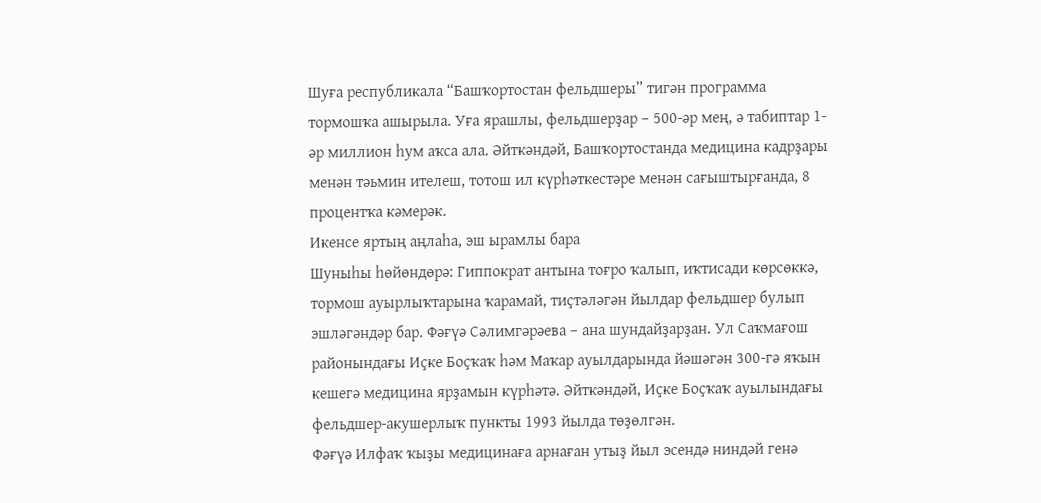Шуға республикала “Башҡортостан фельдшеры” тигән программа тормошҡа ашырыла. Уға ярашлы, фельдшерҙар – 500-әр мең, ә табиптар 1-әр миллион һум аҡса ала. Әйткәндәй, Башҡортостанда медицина кадрҙары менән тәьмин ителеш, тотош ил күрһәткестәре менән сағыштырғанда, 8 процентҡа кәмерәк.
Икенсе яртың аңлаһа, эш ырамлы бара
Шуныһы һөйөндөрә: Гиппократ антына тоғро ҡалып, иҡтисади көрсөккә, тормош ауырлыҡтарына ҡарамай, тиҫтәләгән йылдар фельдшер булып эшләгәндәр бар. Фәғүә Сәлимгәрәева – ана шундайҙарҙан. Ул Саҡмағош районындағы Иҫке Боҫҡаҡ һәм Маҡар ауылдарында йәшәгән 300-гә яҡын кешегә медицина ярҙамын күрһәтә. Әйткәндәй, Иҫке Боҫҡаҡ ауылындағы фельдшер-акушерлыҡ пункты 1993 йылда төҙөлгән.
Фәғүә Илфаҡ ҡыҙы медицинаға арнаған утыҙ йыл эсендә ниндәй генә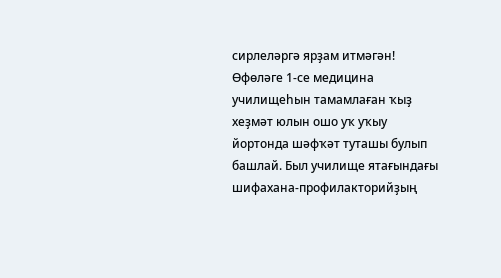сирлеләргә ярҙам итмәгән! Өфөләге 1-се медицина училищеһын тамамлаған ҡыҙ хеҙмәт юлын ошо уҡ уҡыу йортонда шәфҡәт туташы булып башлай. Был училище ятағындағы шифахана-профилакторийҙың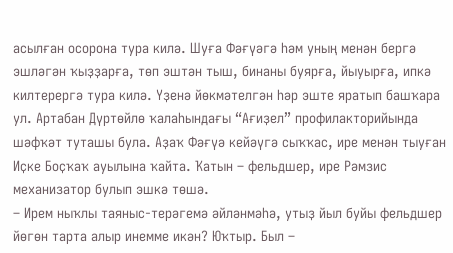асылған осорона тура килә. Шуға Фәғүәгә һәм уның менән бергә эшләгән ҡыҙҙарға, төп эштән тыш, бинаны буярға, йыуырға, ипкә килтерергә тура килә. Үҙенә йөкмәтелгән һәр эште яратып башҡара ул. Артабан Дүртөйлө ҡалаһындағы “Ағиҙел” профилакторийында шәфҡәт туташы була. Аҙаҡ Фәғүә кейәүгә сыҡҡас, ире менән тыуған Иҫке Боҫҡаҡ ауылына ҡайта. Ҡатын – фельдшер, ире Рәмзис механизатор булып эшкә төшә.
– Ирем ныҡлы таяныс-терәгемә әйләнмәһә, утыҙ йыл буйы фельдшер йөгөн тарта алыр инемме икән? Юҡтыр. Был –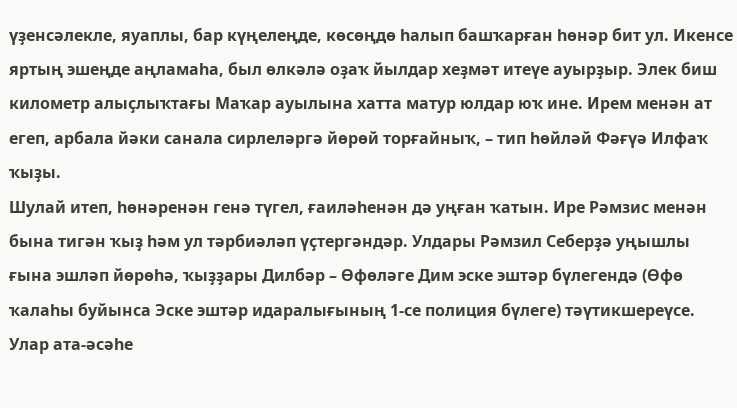үҙенсәлекле, яуаплы, бар күңелеңде, көсөңдө һалып башҡарған һөнәр бит ул. Икенсе яртың эшеңде аңламаһа, был өлкәлә оҙаҡ йылдар хеҙмәт итеүе ауырҙыр. Элек биш километр алыҫлыҡтағы Маҡар ауылына хатта матур юлдар юҡ ине. Ирем менән ат егеп, арбала йәки санала сирлеләргә йөрөй торғайныҡ, – тип һөйләй Фәғүә Илфаҡ ҡыҙы.
Шулай итеп, һөнәренән генә түгел, ғаиләһенән дә уңған ҡатын. Ире Рәмзис менән бына тигән ҡыҙ һәм ул тәрбиәләп үҫтергәндәр. Улдары Рәмзил Себерҙә уңышлы ғына эшләп йөрөһә, ҡыҙҙары Дилбәр – Өфөләге Дим эске эштәр бүлегендә (Өфө ҡалаһы буйынса Эске эштәр идаралығының 1-се полиция бүлеге) тәүтикшереүсе. Улар ата-әсәһе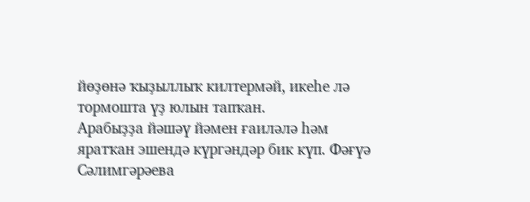йөҙөнә ҡыҙыллыҡ килтермәй, икеһе лә тормошта үҙ юлын тапҡан.
Арабыҙҙа йәшәү йәмен ғаиләлә һәм яратҡан эшендә күргәндәр бик күп. Фәғүә Сәлимгәрәева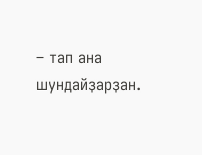– тап ана шундайҙарҙан.